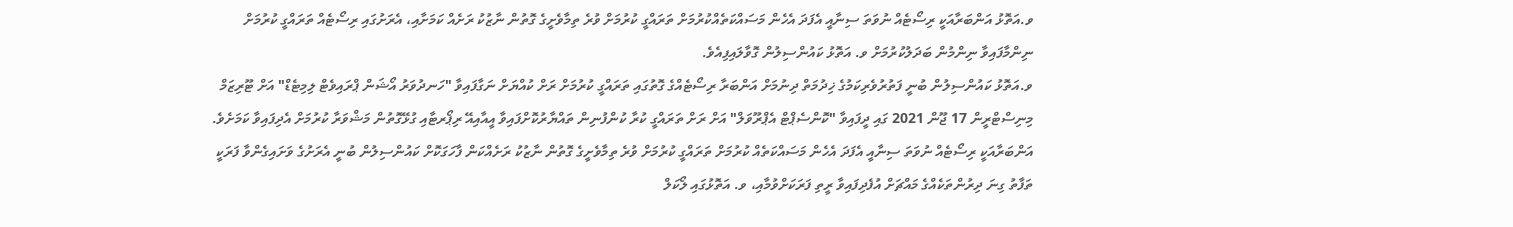ވ.އަތޮޅު އަންބަރާއަކީ ރިސޯޓެއް ނުވަތަ ސިނާއީ އެފަދަ އެހެން މަސައްކަތެއްކުރުމަށް ތަރައްގީ ކުރުމަށް ވުރެ ތިމާވެށީގެ ގޮތުން ނާޒުކު ރަށެއް ކަމަށާއި، އެރަށުގައި ރިސޯޓެއް ތަރައްގީ ކުރުމަށް ނިންމާފައިވާ ނިންމުން ބަދަލުކުރުމަށް ވ. އަތޮޅު ކައުންސިލުން ގޮވާލައިފިއެވެ.
ވ.އަތޮޅު ކައުންސިލުން ބުނީ ފަތުރުވެރިކަމުގެ ޚިދުމަތް ދިނުމަށް އަންބަރާ ރިސޯޓެއްގެ ގޮތުގައި ތަރައްގީ ކުރުމަށް ރަށް ކުއްޔަށް ނަގާފައިވާ "ހަނދުވަރު އޯޝަން ޕްރައިވެޓް ލިމިޓެޑް" އަށް ޓޫރިޒަމް މިނިސްޓްރީން 17 ޖޫން 2021 ގައި ދީފައިވާ "ކޮންސެޕްޓް އެޕްރޫވަލް" އަށް ރަށް ތަރައްގީ ކުރާ ކުންފުނިން ތައްޔާރުކޮށްފައިވާ އީއާއިއޭ ރިޕޯރޓާއި ގުޅޭގޮތުން މަޝްވަރާ ކުރުމަށް އެދިފައިވާ ކަމަށެވެ.
އަންބަރާއަކީ ރިސޯޓެއް ނުވަތަ ސިނާއީ އެފަދަ އެހެން މަސައްކަތެއް ކުރުމަށް ތަރައްގީ ކުރުމަށް ވުރެ ތިމާވެށީގެ ގޮތުން ނާޒުކު ރަށެއްކަން ފާހަގަކޮށް ކައުންސިލުން ބުނީ އެރަށުގެ ވަށައިގެންވާ ފަރަކީ ތަފާތު ގިނަ ދިރުންތަކެއްގެ މައްޗަށް އުފެދިފައިވާ ރީތި ފަރަކަށްވުމާއި، ވ. އަތޮޅުގައި ލޯކަލް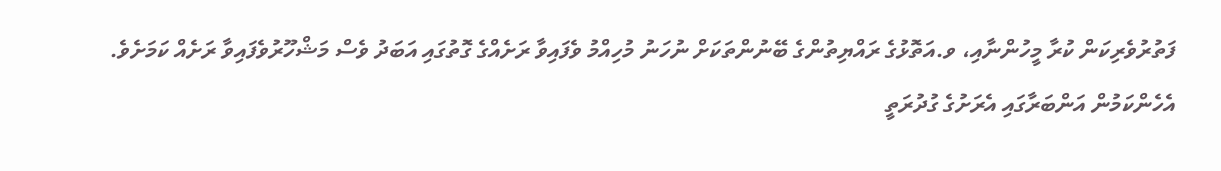ފަތުރުވެރިކަން ކުރާ މީހުންނާއި، ވ.އަތޮޅުގެ ރައްޔިތުންގެ ބޭނުންތަކަށް ނުހަނު މުހިއްމު ވެފައިވާ ރަށެއްގެ ގޮތުގައި އަބަދު ވެސް މަޝްހޫރުވެފައިވާ ރަށެއް ކަމަށެވެ.
އެހެންކަމުން އަންބަރާގައި އެރަށުގެ ގުދުރަތީ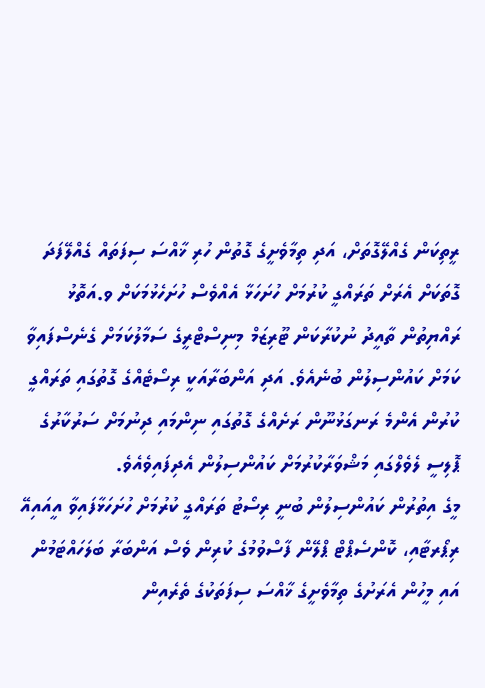ރީތިކަން ގެއްލޭގޮތަށް، އަދި ތިމާވެށީގެ ގޮތުން ހުރި ޚާއްސަ ސިފަތައް ގެއްލޭފަދަ ގޮތަކަށް އެރަށް ތަރައްގީ ކުރުމަށް ހުށަހަޅާ އެއްވެސް ހުށަހެޅުމަކަށް ވ.އަތޮޅު ރައްޔިތުން ތާއީދު ނުކުރާކަން ޓޫރިޒަމް މިނިސްޓްރީގެ ސަމާލުކަމަށް ގެނެސްފައިވާ ކަމަށް ކައުންސިލުން ބުނެއެވެ. އަދި އަންބަރާއަކީ ރިސޯޓެއްގެ ގޮތުގައި ތަރައްގީ ކުރުން އެންމެ ރަނގަޅުނޫން ރަށެއްގެ ގޮތުގައި ނިންމައި ދިނުމަށް ސަރުކާރުގެ ޕޮލިސީ ލެވެލްގައި މަޝްވަރާކުރުމަށް ކައުންސިލުން އެދިފައިވެއެވެ.
މީގެ އިތުރުން ކައުންސިލުން ބުނީ ރިސޯޓު ތަރައްގީ ކުރުމަށް ހުށަހަޅާފައިވާ އީއައިއޭ ރިޕޯރޓާއި، ކޮންސެޕްޓް ޕްލޭން ފާސްވުމުގެ ކުރިން ވެސް އަންބަރާ ބަލަހައްޓަމުން އައި މީހުން އެރަށުގެ ތިމާވެށީގެ ޚާއްސަ ސިފަތަކުގެ ތެރެއިން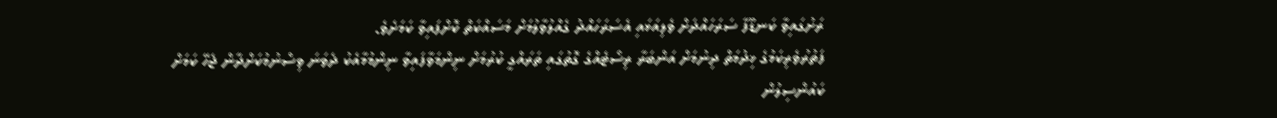ރަށުގައިވާ ކަނޑޫފާ ސަރަހައްދަށް ވެލިއަޅައި އެސަރަހައްދު ގެއްލުވާލުމަށް މަސައްކަތް ކޮށްފައިވާ ކަމަށެވެ.
ފަތުރުވެރިކަމުގެ ޚިދުމަތް ދިނުމަށް އަންބަރާ ރިސޯޓެއްގެ ގޮތުގައި ތަރައްގީ ކުރުމަށް ނިންމަވާފައިވާ ނިންމުމާއެކު ދެވަނަ ވިސްނުމުކަށްދާން ޖެހޭ ކަމަށް ކައުންސިލުން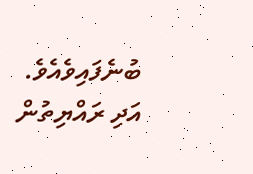ބުނެފައިވެއެވެ. އަދި ރައްޔިތުން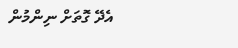އެދޭ ގޮތަށް ނިންމުން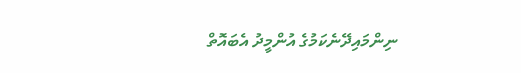ނިންމައިދޭނެކަމުގެ އުންމީދު އެބައޮތް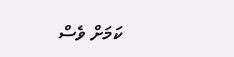ކަމަށް ވެސް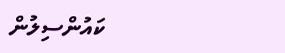ކައުންސިލުން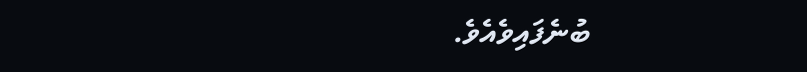ބުނެފައިވެއެވެ.